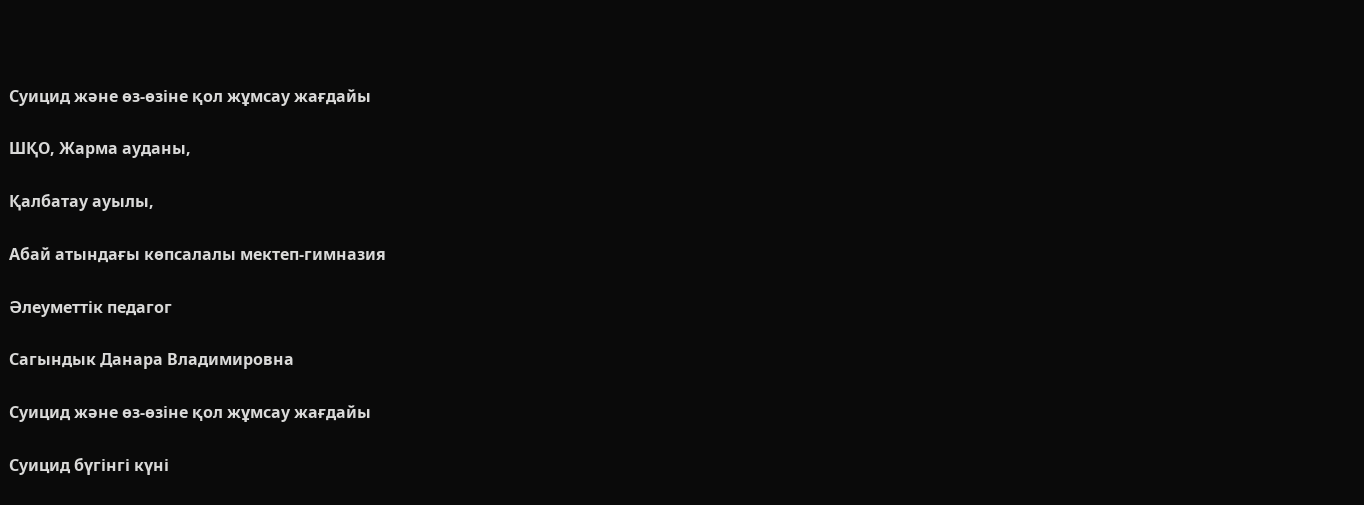Cуицид және өз-өзіне қол жұмсау жағдайы

ШҚО, Жарма ауданы,

Қалбатау ауылы,

Абай атындағы көпсалалы мектеп-гимназия

Әлеуметтік педагог

Сагындык Данара Владимировна

Cуицид және өз-өзіне қол жұмсау жағдайы

Суицид бүгінгі күні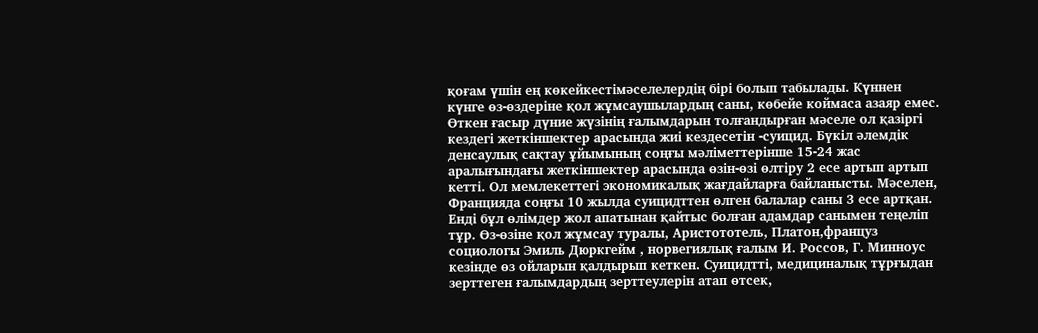қоғам үшін ең көкейкестімәселелердің бірі болып табылады. Күннен күнге өз-өздеріне қол жұмсаушылардың саны, көбейе коймаса азаяр емес. Өткен ғасыр дүние жүзінің ғалымдарын толғандырған мәселе ол қазіргі кездегі жеткіншектер арасында жиі кездесетін -суицид. Бүкіл әлемдік денсаулық сақтау ұйымының соңғы мәліметтерінше 15-24 жас аралығындағы жеткіншектер арасында өзін-өзі өлтіру 2 есе артып артып кетті. Ол мемлекеттегі экономикалық жағдайларға байланысты. Мәселен, Францияда соңғы 10 жылда суицидттен өлген балалар саны 3 есе артқан. Енді бұл өлімдер жол апатынан қайтыс болған адамдар санымен теңеліп тұр. Өз-өзіне қол жұмсау туралы, Аристототель, Платон,француз социологы Эмиль Дюркгейм , норвегиялық ғалым И. Россов, Г. Минноус кезінде өз ойларын қалдырып кеткен. Суицидтті, медициналық тұрғыдан зерттеген ғалымдардың зерттеулерін атап өтсек,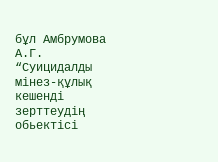бұл Амбрумова А.Г. “Суицидалды мінез-құлық кешенді зерттеудің обьектісі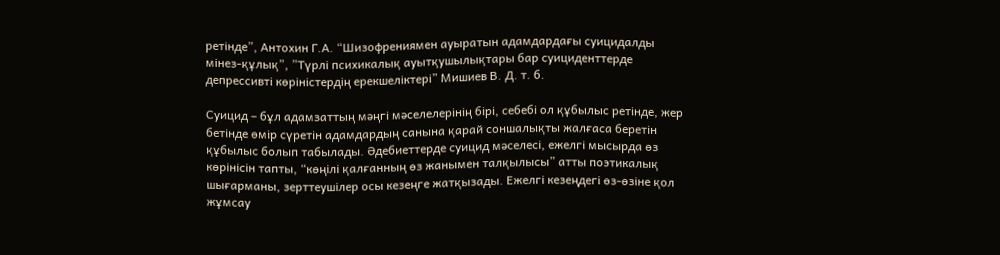ретінде”, Антохин Г.А. “Шизофрениямен ауыратын адамдардағы суицидалды мінез-құлық”, ”Түрлі психикалық ауытқушылықтары бар суициденттерде депрессивті көріністердің ерекшеліктері” Мишиев В. Д. т. б.

Суицид – бұл адамзаттың мәңгі мәселелерінің бірі, себебі ол құбылыс ретінде, жер бетінде өмір сүретін адамдардың санына қарай соншалықты жалғаса беретін құбылыс болып табылады. Әдебиеттерде суицид мәселесі, ежелгі мысырда өз көрінісін тапты, “көңілі қалғанның өз жанымен талқылысы” атты поэтикалық шығарманы, зерттеушілер осы кезеңге жатқызады. Ежелгі кезеңдегі өз-өзіне қол жұмсау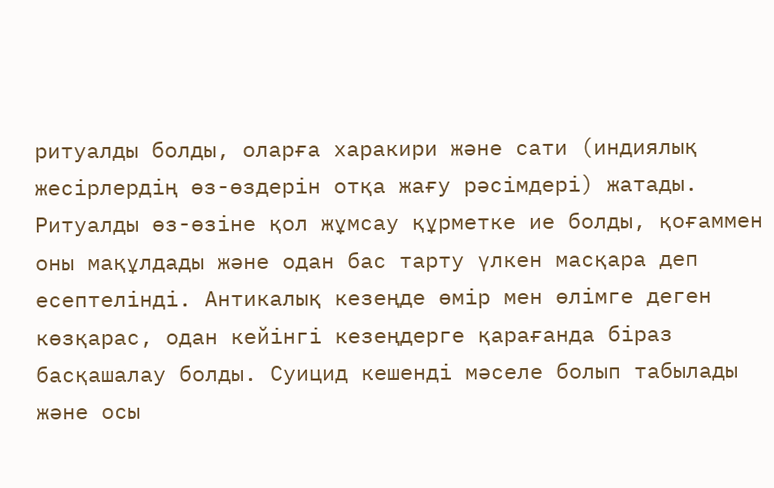ритуалды болды, оларға харакири және сати (индиялық жесірлердің өз-өздерін отқа жағу рәсімдері) жатады. Ритуалды өз-өзіне қол жұмсау құрметке ие болды, қоғаммен оны мақұлдады және одан бас тарту үлкен масқара деп есептелінді. Антикалық кезеңде өмір мен өлімге деген көзқарас, одан кейінгі кезеңдерге қарағанда біраз басқашалау болды. Суицид кешенді мәселе болып табылады және осы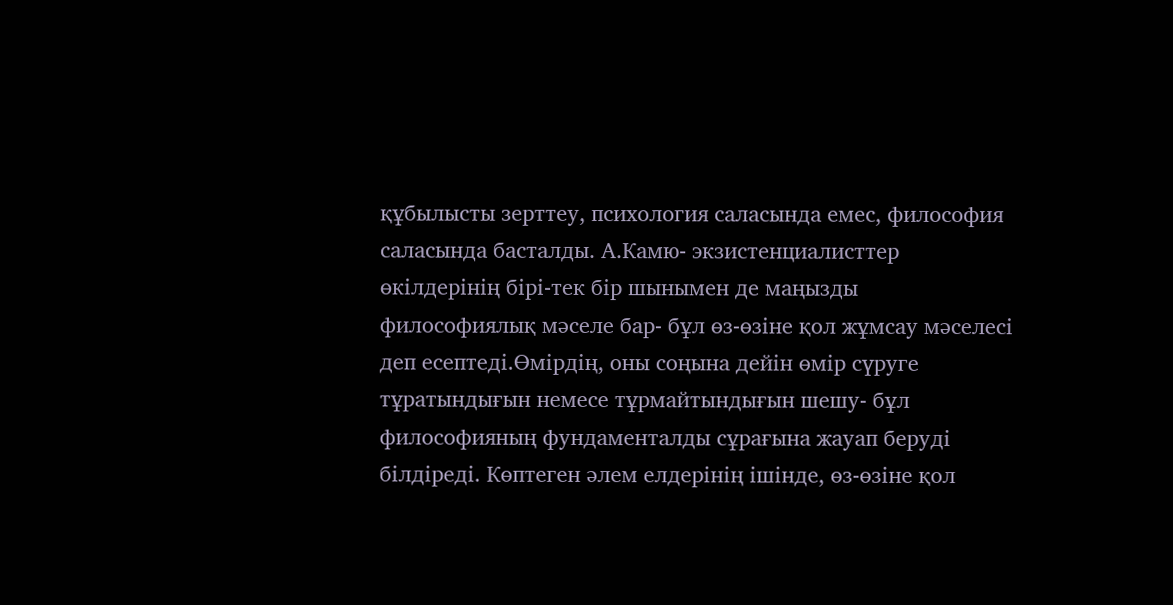құбылысты зерттеу, психология саласында емес, философия саласында басталды. А.Камю- экзистенциалисттер өкілдерінің бірі-тек бір шынымен де маңызды философиялық мәселе бар- бұл өз-өзіне қол жұмсау мәселесі деп есептеді.Өмірдің, оны соңына дейін өмір сүруге тұратындығын немесе тұрмайтындығын шешу- бұл философияның фундаменталды сұрағына жауап беруді білдіреді. Көптеген әлем елдерінің ішінде, өз-өзіне қол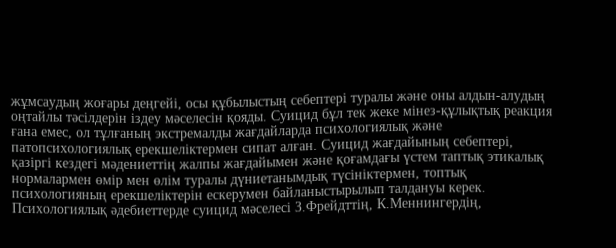жұмсаудың жоғары деңгейі, осы құбылыстың себептері туралы және оны алдын-алудың оңтайлы тәсілдерін іздеу мәселесін қояды. Суицид бұл тек жеке мінез-құлықтық реакция ғана емес, ол тұлғаның экстремалды жағдайларда психологиялық және патопсихологиялық ерекшеліктермен сипат алған. Суицид жағдайының себептері, қазіргі кездегі мәдениеттің жалпы жағдайымен және қоғамдағы үстем таптық этикалық нормалармен өмір мен өлім туралы дүниетанымдық түсініктермен, топтық психологияның ерекшеліктерін ескерумен байланыстырылып талдануы керек. Психологиялық әдебиеттерде суицид мәселесі З.Фрейдттің, К.Меннингердің,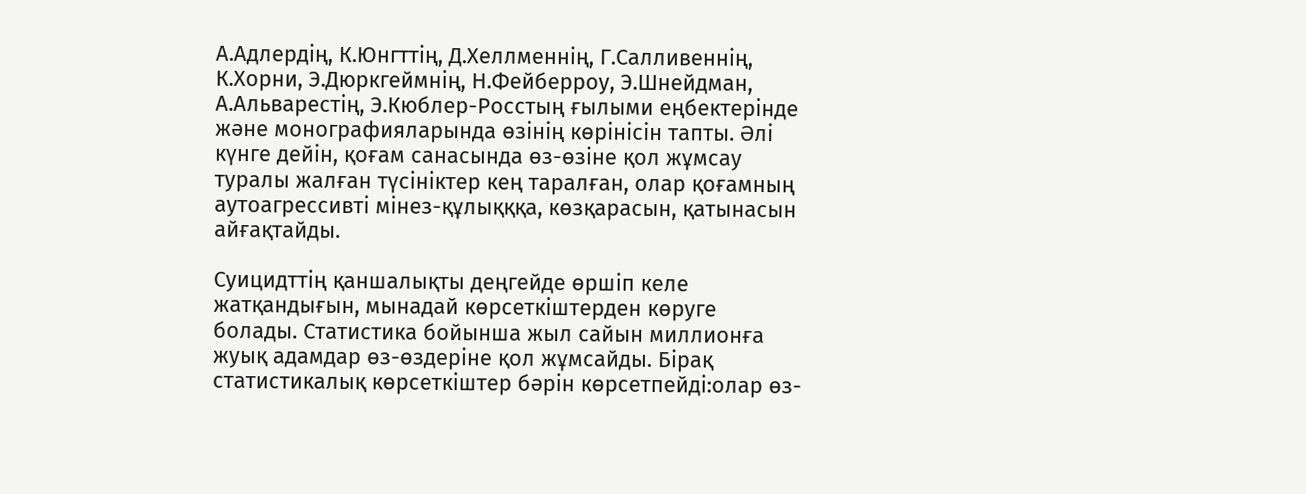А.Адлердің, К.Юнгттің, Д.Хеллменнің, Г.Салливеннің, К.Хорни, Э.Дюркгеймнің, Н.Фейберроу, Э.Шнейдман, А.Альварестің, Э.Кюблер-Росстың ғылыми еңбектерінде және монографияларында өзінің көрінісін тапты. Әлі күнге дейін, қоғам санасында өз-өзіне қол жұмсау туралы жалған түсініктер кең таралған, олар қоғамның аутоагрессивті мінез-құлықққа, көзқарасын, қатынасын айғақтайды.

Суицидттің қаншалықты деңгейде өршіп келе жатқандығын, мынадай көрсеткіштерден көруге болады. Статистика бойынша жыл сайын миллионға жуық адамдар өз-өздеріне қол жұмсайды. Бірақ статистикалық көрсеткіштер бәрін көрсетпейді:олар өз-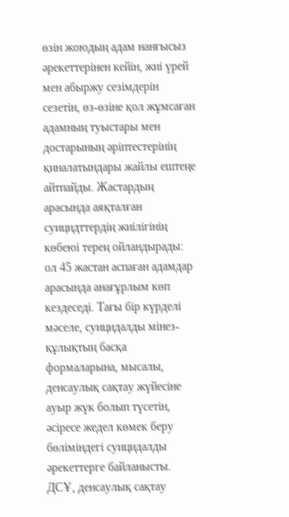өзін жоюдың адам нанғысыз әрекеттерінен кейін, жиі үрей мен абыржу сезімдерін сезетін, өз-өзіне қол жұмсаған адамның туыстары мен достарының әріптестерінің қиналатындары жайлы ештеңе айтпайды. Жастардың арасында аяқталған суицидттердің жиілігінің көбеюі терең ойландырады: ол 45 жастан аспаған адамдар арасында анағұрлым көп кездеседі. Тағы бір күрделі мәселе, cуицидалды мінез-құлықтың басқа формаларына, мысалы, денсаулық сақтау жүйесіне ауыр жүк болып түсетін, әсіресе жедел көмек беру бөліміндегі суицидалды әрекеттерге байланысты. ДСҰ, денсаулық сақтау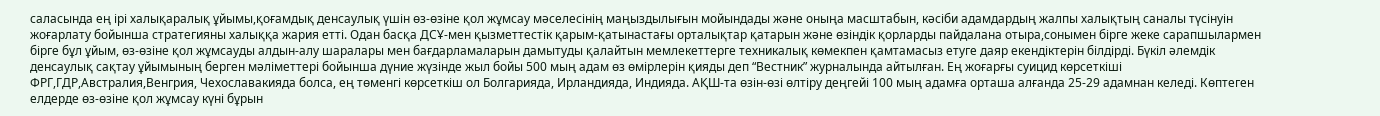саласында ең ірі халықаралық ұйымы,қоғамдық денсаулық үшін өз-өзіне қол жұмсау мәселесінің маңыздылығын мойындады және оныңа масштабын, кәсіби адамдардың жалпы халықтың саналы түсінуін жоғарлату бойынша стратегияны халыққа жария етті. Одан басқа ДСҰ-мен қызметтестік қарым-қатынастағы орталықтар қатарын және өзіндік қорларды пайдалана отыра,сонымен бірге жеке сарапшылармен бірге бұл ұйым, өз-өзіне қол жұмсауды алдын-алу шаралары мен бағдарламаларын дамытуды қалайтын мемлекеттерге техникалық көмекпен қамтамасыз етуге даяр екендіктерін білдірді. Бүкіл әлемдік денсаулық сақтау ұйымының берген мәліметтері бойынша дүние жүзінде жыл бойы 500 мың адам өз өмірлерін қияды деп “Вестник” журналында айтылған. Ең жоғарғы суицид көрсеткіші ФРГ,ГДР,Австралия,Венгрия, Чехославакияда болса, ең төменгі көрсеткіш ол Болгарияда, Ирландияда, Индияда. АҚШ-та өзін-өзі өлтіру деңгейі 100 мың адамға орташа алғанда 25-29 адамнан келеді. Көптеген елдерде өз-өзіне қол жұмсау күні бұрын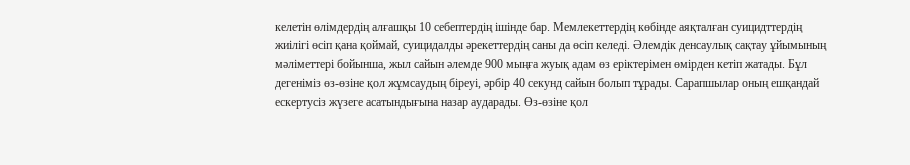келетін өлімдердің алғашқы 10 себептердің ішінде бар. Мемлекеттердің көбінде аяқталған суицидттердің жиілігі өсіп қана қоймай, суицидалды әрекеттердің саны да өсіп келеді. Әлемдік денсаулық сақтау ұйымының мәліметтері бойынша, жыл сайын әлемде 900 мыңға жуық адам өз еріктерімен өмірден кетіп жатады. Бұл дегеніміз өз-өзіне қол жұмсаудың біреуі, әрбір 40 секунд сайын болып тұрады. Сарапшылар оның ешқандай ескертусіз жүзеге асатындығына назар аударады. Өз-өзіне қол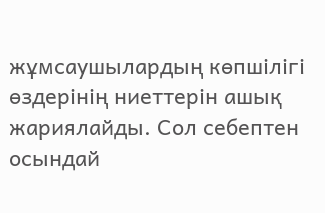жұмсаушылардың көпшілігі өздерінің ниеттерін ашық жариялайды. Сол себептен осындай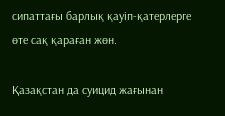сипаттағы барлық қауіп-қатерлерге өте сақ қараған жөн.

Қазақстан да суицид жағынан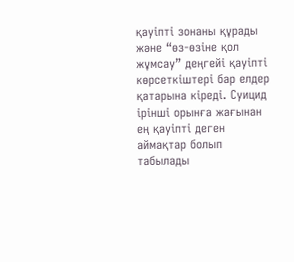қауіпті зонаны құрады және “өз-өзіне қол жұмсау” деңгейі қауіпті көрсеткіштері бар елдер қатарына кіреді. Суицид ірінші орынға жағынан ең қауіпті деген аймақтар болып табылады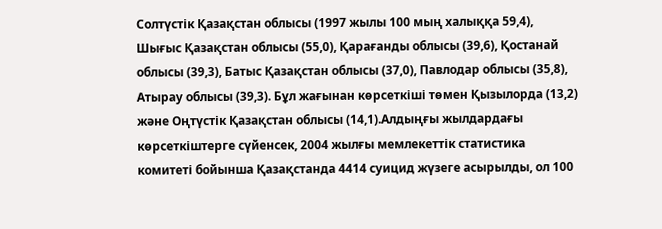Солтүстік Қазақстан облысы (1997 жылы 100 мың халыққа 59,4), Шығыс Қазақстан облысы (55,0), Қарағанды облысы (39,6), Қостанай облысы (39,3), Батыс Қазақстан облысы (37,0), Павлодар облысы (35,8), Атырау облысы (39,3). Бұл жағынан көрсеткіші төмен Қызылорда (13,2) және Оңтүстік Қазақстан облысы (14,1).Алдыңғы жылдардағы көрсеткіштерге сүйенсек, 2004 жылғы мемлекеттік статистика комитеті бойынша Қазақстанда 4414 суицид жүзеге асырылды, ол 100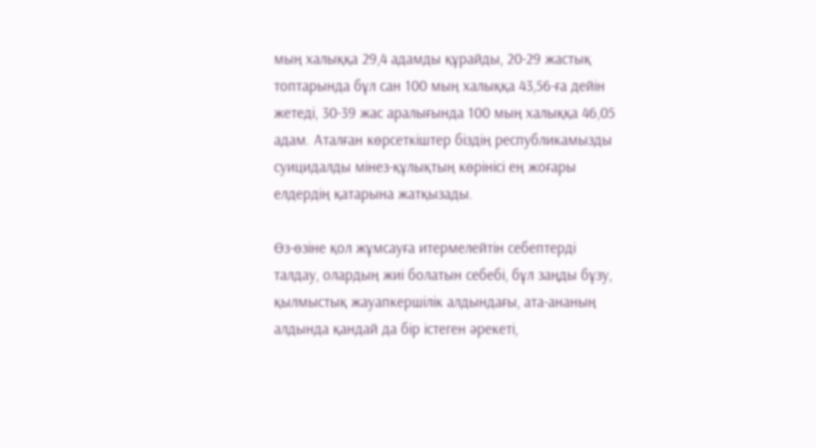мың халыққа 29,4 адамды құрайды, 20-29 жастық топтарында бұл сан 100 мың халыққа 43,56-ға дейін жетеді, 30-39 жас аралығында 100 мың халыққа 46,05 адам. Аталған көрсеткіштер біздің республикамызды суицидалды мінез-құлықтың көрінісі ең жоғары елдердің қатарына жатқызады.

Өз-өзіне қол жұмсауға итермелейтін себептерді талдау, олардың жиі болатын себебі, бұл заңды бұзу, қылмыстық жауапкершілік алдындағы, ата-ананың алдында қандай да бір істеген әрекеті,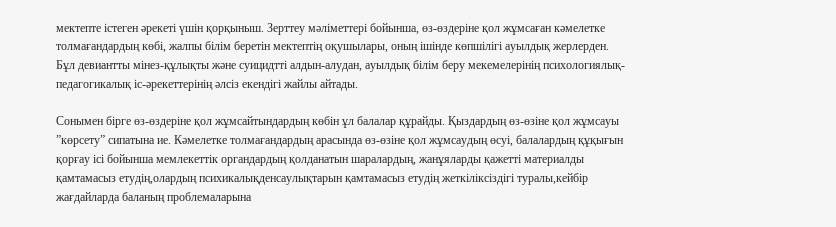мектепте істеген әрекеті үшін қорқыныш. Зерттеу мәліметтері бойынша, өз-өздеріне қол жұмсаған кәмелетке толмағандардың көбі, жалпы білім беретін мектептің оқушылары, оның ішінде көпшілігі ауылдық жерлерден. Бұл девиантты мінез-құлықты және суицидтті алдын-алудан, ауылдық білім беру мекемелерінің психологиялық-педагогикалық іс-әрекеттерінің әлсіз екендігі жайлы айтады.

Сонымен бірге өз-өздеріне қол жұмсайтындардың көбін ұл балалар құрайды. Қыздардың өз-өзіне қол жұмсауы ”көрсету” сипатына ие. Кәмелетке толмағандардың арасында өз-өзіне қол жұмсаудың өсуі, балалардың құқығын қорғау ісі бойынша мемлекеттік органдардың қолданатын шаралардың, жанұяларды қажетті материалды қамтамасыз етудің,олардың психикалықденсаулықтарын қамтамасыз етудің жеткіліксіздігі туралы,кейбір жағдайларда баланың проблемаларына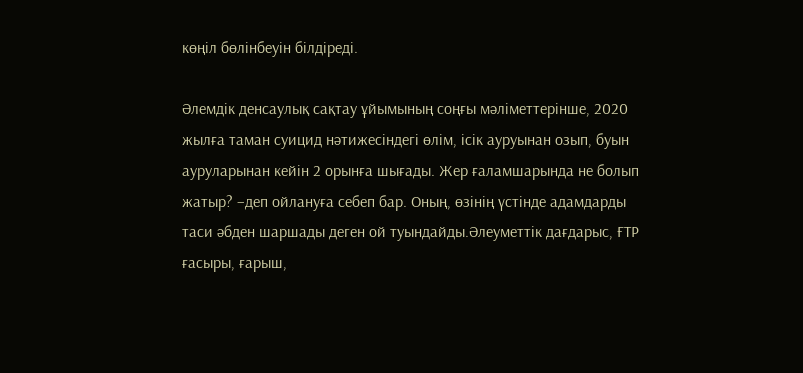көңіл бөлінбеуін білдіреді.

Әлемдік денсаулық сақтау ұйымының соңғы мәліметтерінше, 2020 жылға таман суицид нәтижесіндегі өлім, ісік ауруынан озып, буын ауруларынан кейін 2 орынға шығады. Жер ғаламшарында не болып жатыр? –деп ойлануға себеп бар. Оның, өзінің үстінде адамдарды таси әбден шаршады деген ой туындайды.Әлеуметтік дағдарыс, ҒТР ғасыры, ғарыш,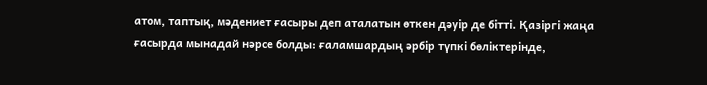атом, таптық, мәдениет ғасыры деп аталатын өткен дәуір де бітті. Қазіргі жаңа ғасырда мынадай нәрсе болды: ғаламшардың әрбір түпкі бөліктерінде,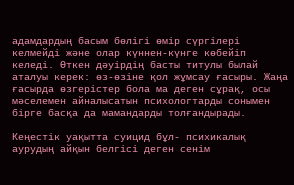адамдардың басым бөлігі өмір сүргілері келмейді және олар күннен-күнге көбейіп келеді. Өткен дәуірдің басты титулы былай аталуы керек: өз-өзіне қол жұмсау ғасыры. Жаңа ғасырда өзгерістер бола ма деген сұрақ, осы мәселемен айналысатын психологтарды сонымен бірге басқа да мамандарды толғандырады.

Кеңестік уақытта суицид бұл- психикалық аурудың айқын белгісі деген сенім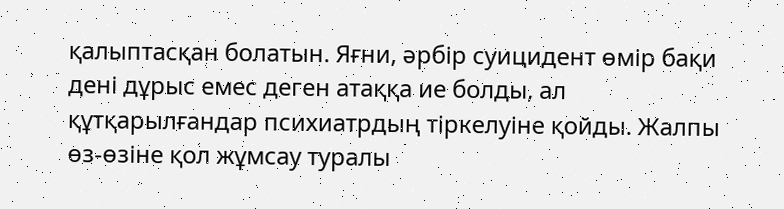қалыптасқан болатын. Яғни, әрбір суицидент өмір бақи дені дұрыс емес деген атаққа ие болды, ал құтқарылғандар психиатрдың тіркелуіне қойды. Жалпы өз-өзіне қол жұмсау туралы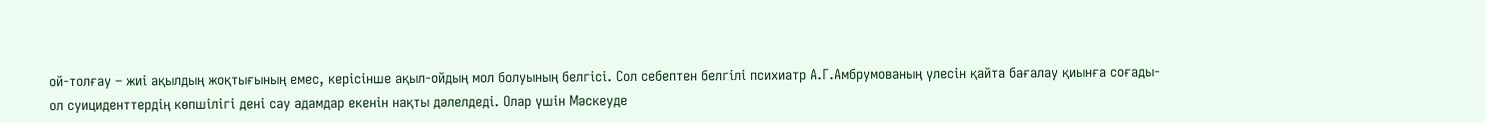ой-толғау – жиі ақылдың жоқтығының емес, керісінше ақыл-ойдың мол болуының белгісі. Сол себептен белгілі психиатр А.Г.Амбрумованың үлесін қайта бағалау қиынға соғады-ол суициденттердің көпшілігі дені сау адамдар екенін нақты дәлелдеді. Олар үшін Мәскеуде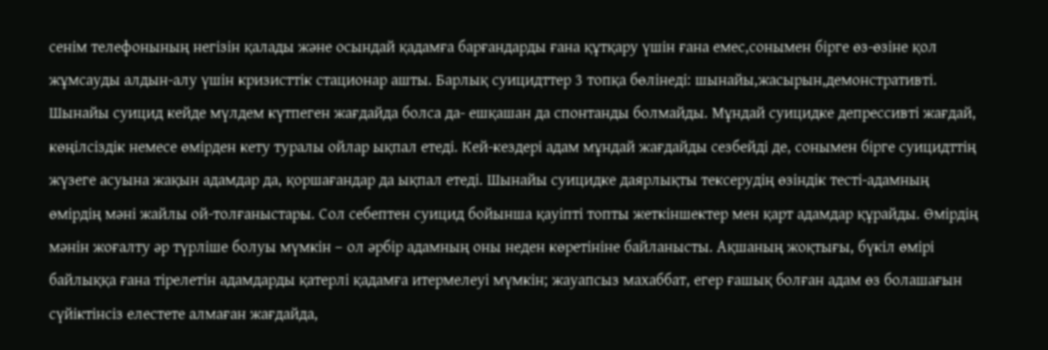сенім телефонының негізін қалады және осындай қадамға барғандарды ғана құтқару үшін ғана емес,сонымен бірге өз-өзіне қол жұмсауды алдын-алу үшін кризисттік стационар ашты. Барлық суицидттер 3 топқа бөлінеді: шынайы,жасырын,демонстративті. Шынайы суицид кейде мүлдем күтпеген жағдайда болса да- ешқашан да спонтанды болмайды. Мұндай суицидке депрессивті жағдай, көңілсіздік немесе өмірден кету туралы ойлар ықпал етеді. Кей-кездері адам мұндай жағдайды сезбейді де, сонымен бірге суицидттің жүзеге асуына жақын адамдар да, қоршағандар да ықпал етеді. Шынайы суицидке даярлықты тексерудің өзіндік тесті-адамның өмірдің мәні жайлы ой-толғаныстары. Сол себептен суицид бойынша қауіпті топты жеткіншектер мен қарт адамдар құрайды. Өмірдің мәнін жоғалту әр түрліше болуы мүмкін – ол әрбір адамның оны неден көретініне байланысты. Ақшаның жоқтығы, бүкіл өмірі байлыққа ғана тірелетін адамдарды қатерлі қадамға итермелеуі мүмкін; жауапсыз махаббат, егер ғашық болған адам өз болашағын сүйіктінсіз елестете алмаған жағдайда,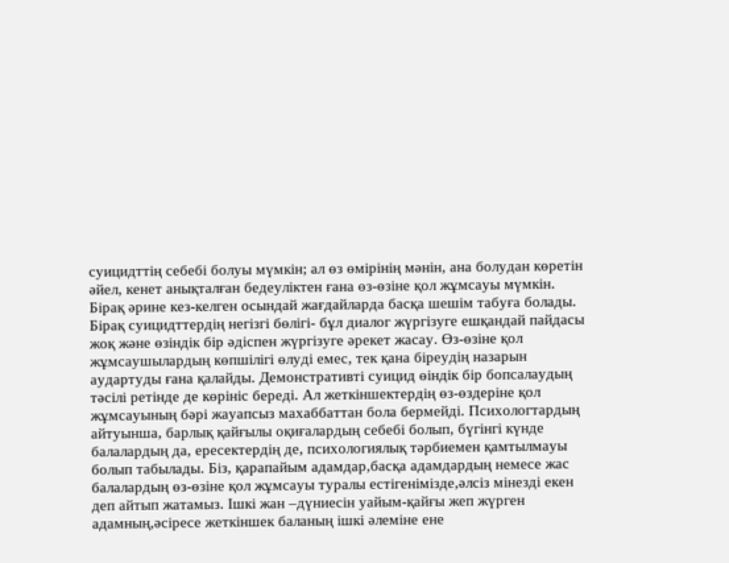суицидттің себебі болуы мүмкін; ал өз өмірінің мәнін, ана болудан көретін әйел, кенет анықталған бедеуліктен ғана өз-өзіне қол жұмсауы мүмкін. Бірақ әрине кез-келген осындай жағдайларда басқа шешім табуға болады. Бірақ суицидттердің негізгі бөлігі- бұл диалог жүргізуге ешқандай пайдасы жоқ және өзіндік бір әдіспен жүргізуге әрекет жасау. Өз-өзіне қол жұмсаушылардың көпшілігі өлуді емес, тек қана біреудің назарын аудартуды ғана қалайды. Демонстративті суицид өіндік бір бопсалаудың тәсілі ретінде де көрініс береді. Ал жеткіншектердің өз-өздеріне қол жұмсауының бәрі жауапсыз махаббаттан бола бермейді. Психологтардың айтуынша, барлық қайғылы оқиғалардың себебі болып, бүгінгі күнде балалардың да, ересектердің де, психологиялық тәрбиемен қамтылмауы болып табылады. Біз, қарапайым адамдар,басқа адамдардың немесе жас балалардың өз-өзіне қол жұмсауы туралы естігенімізде,әлсіз мінезді екен деп айтып жатамыз. Ішкі жан –дүниесін уайым-қайғы жеп жүрген адамның,әсіресе жеткіншек баланың ішкі әлеміне ене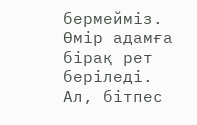бермейміз. Өмір адамға бірақ рет беріледі. Ал, бітпес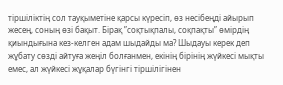тіршіліктің сол тауқыметіне қарсы күресіп, өз несібеңді айырып жесең, соның өзі бақыт. Бірақ ”соқтықпалы, соқпақты” өмірдің қиындығына кез-келген адам шыдайды ма? Шыдауы керек деп жұбату сөзді айтуға жеңіл болғанмен, екінің бірінің жүйкесі мықты емес, ал жүйкесі жұқалар бүгінгі тіршілігінен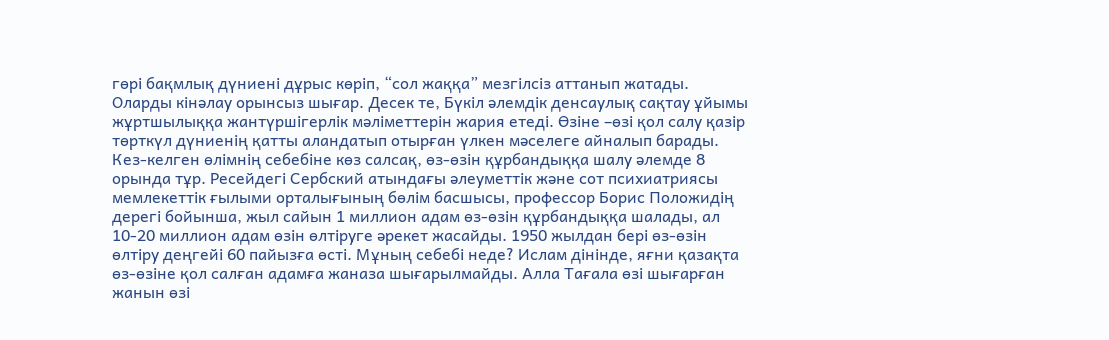гөрі бақмлық дүниені дұрыс көріп, “сол жаққа” мезгілсіз аттанып жатады. Оларды кінәлау орынсыз шығар. Десек те, Бүкіл әлемдік денсаулық сақтау ұйымы жұртшылыққа жантүршігерлік мәліметтерін жария етеді. Өзіне –өзі қол салу қазір төрткүл дүниенің қатты аландатып отырған үлкен мәселеге айналып барады. Кез-келген өлімнің себебіне көз салсақ, өз-өзін құрбандыққа шалу әлемде 8 орында тұр. Ресейдегі Сербский атындағы әлеуметтік және сот психиатриясы мемлекеттік ғылыми орталығының бөлім басшысы, профессор Борис Положидің дерегі бойынша, жыл сайын 1 миллион адам өз-өзін құрбандыққа шалады, ал 10-20 миллион адам өзін өлтіруге әрекет жасайды. 1950 жылдан бері өз-өзін өлтіру деңгейі 60 пайызға өсті. Мұның себебі неде? Ислам дінінде, яғни қазақта өз-өзіне қол салған адамға жаназа шығарылмайды. Алла Тағала өзі шығарған жанын өзі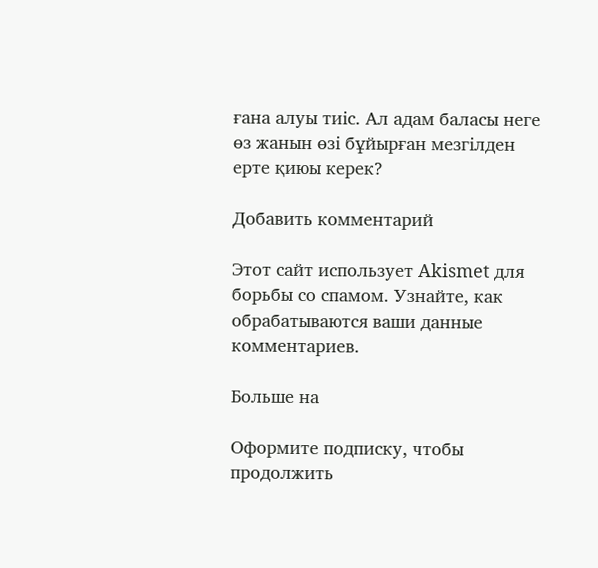ғана алуы тиіс. Ал адам баласы неге өз жанын өзі бұйырған мезгілден ерте қиюы керек?

Добавить комментарий

Этот сайт использует Akismet для борьбы со спамом. Узнайте, как обрабатываются ваши данные комментариев.

Больше на

Оформите подписку, чтобы продолжить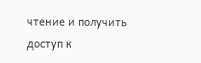чтение и получить доступ к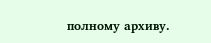полному архиву.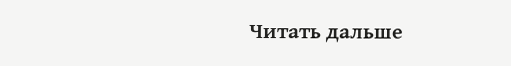Читать дальше